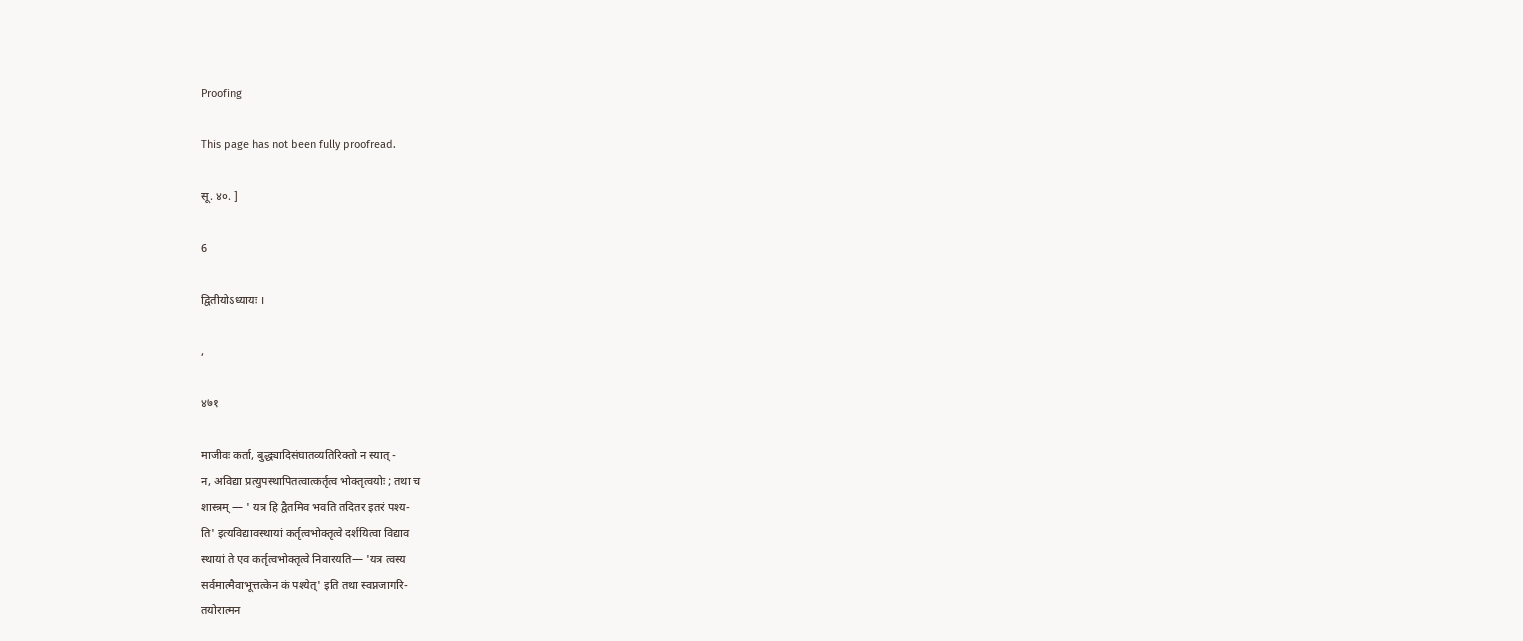Proofing

This page has not been fully proofread.

सू. ४०. ]

6

द्वितीयोऽध्यायः ।

,

४७१

माजीवः कर्ता, बुद्ध्यादिसंघातव्यतिरिक्तो न स्यात् -
न, अविद्या प्रत्युपस्थापितत्वात्कर्तृत्व भोक्तृत्वयोः ; तथा च
शास्त्रम् — ' यत्र हि द्वैतमिव भवति तदितर इतरं पश्य-
ति' इत्यविद्यावस्थायां कर्तृत्वभोक्तृत्वे दर्शयित्वा विद्याव
स्थायां ते एव कर्तृत्वभोक्तृत्वे निवारयति— 'यत्र त्वस्य
सर्वमात्मैवाभूत्तत्केन कं पश्येत्' इति तथा स्वप्नजागरि-
तयोरात्मन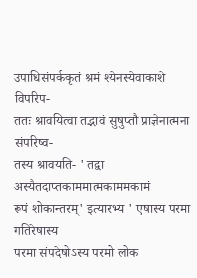उपाधिसंपर्ककृतं श्रमं श्येनस्येवाकाशे विपरिप-
ततः श्रावयित्वा तद्भावं सुषुप्तौ प्राज्ञेनात्मना संपरिष्व-
तस्य श्रावयति- ' तद्वा अस्यैतदाप्तकाममात्मकाममकामं
रूपं शोकान्तरम्' इत्यारभ्य ' एषास्य परमा गतिरेषास्य
परमा संपदेषोऽस्य परमो लोक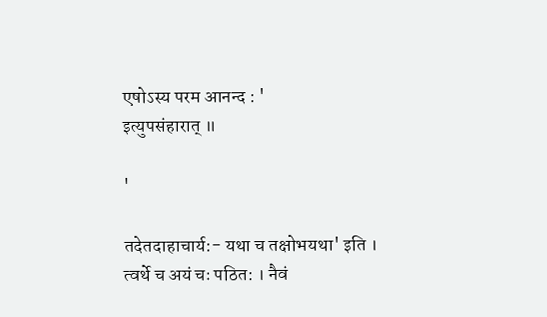एषोऽस्य परम आनन्द : '
इत्युपसंहारात् ॥

'

तदेतदाहाचार्य:- यथा च तक्षोभयथा' इति ।
त्वर्थे च अयं चः पठित: । नैवं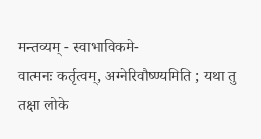मन्तव्यम् - स्वाभाविकमे-
वात्मनः कर्तृत्वम्, अग्नेरिवौष्ण्यमिति ; यथा तु तक्षा लोके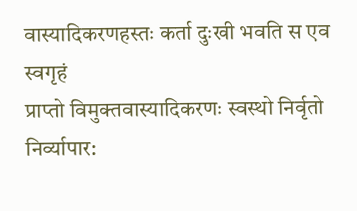वास्यादिकरणहस्तः कर्ता दुःखी भवति स एव स्वगृहं
प्राप्तो विमुक्तवास्यादिकरणः स्वस्थो निर्वृतो निर्व्यापार: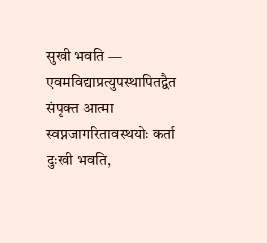सुखी भवति — एवमविद्याप्रत्युपस्थापितद्वैत संपृक्त आत्मा
स्वप्नजागरितावस्थयोः कर्ता दुःखी भवति,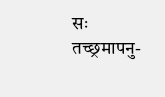सः तच्छ्रमापनु-